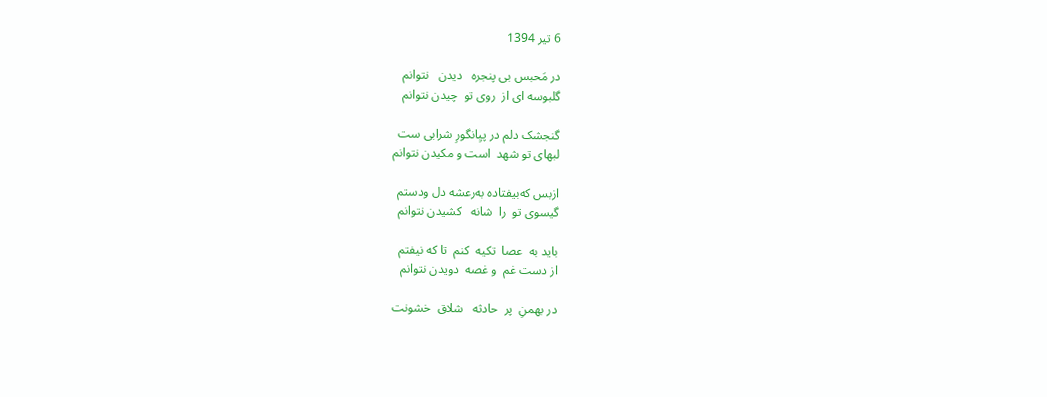6 تیر 1394

در مَحبس بی پنجره   دیدن   نتوانم
گلبوسه ای از  روی تو  چیدن نتوانم

گنجشک دلم در پیِانگورِ شرابی ست
لبهای تو شهد  است و مکیدن نتوانم

ازبس که‌بیفتاده به‌رعشه دل ودستم
گیسوی تو  را  شانه   کشیدن نتوانم

باید به  عصا  تکیه  کنم  تا که نیفتم
از دست غم  و غصه  دویدن نتوانم

در بهمنِ  پر  حادثه   شلاق  خشونت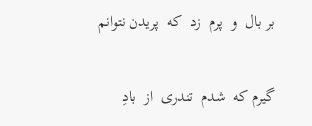بر بال  و  پرم  زد  که  پریدن نتوانم

گیرم که‌  شدم  تندری  از  بادِ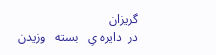گریزان
در  دایره یِ   بسته   وزیدن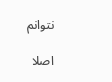نتوانم

اصلا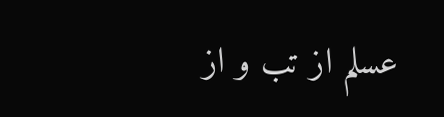عسلم از تب و از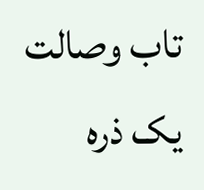تاب وصالت
یک ذره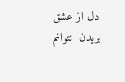دل از عشق بریدن  نتوانم